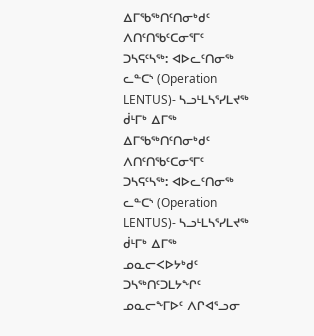ᐃᒥᖃᖅᑎᑦᑎᓂᒃᑯᑦ ᐱᑎᑦᑎᖃᑦᑕᓂᕐᒥᑦ ᑐᓴᕋᑦᓴᖅ: ᐊᐅᓚᑦᑎᓂᖅ ᓚᓐᑕᔅ (Operation LENTUS)- ᓴᓗᒻᒪᓴᕐᓯᒪᔪᖅ ᑰᒻᒥᒃ ᐃᒥᖅ
ᐃᒥᖃᖅᑎᑦᑎᓂᒃᑯᑦ ᐱᑎᑦᑎᖃᑦᑕᓂᕐᒥᑦ ᑐᓴᕋᑦᓴᖅ: ᐊᐅᓚᑦᑎᓂᖅ ᓚᓐᑕᔅ (Operation LENTUS)- ᓴᓗᒻᒪᓴᕐᓯᒪᔪᖅ ᑰᒻᒥᒃ ᐃᒥᖅ
ᓄᓇᓕᐸᐅᔭᒃᑯᑦ ᑐᓴᖅᑎᑦᑐᒪᔭᖕᒋᑦ ᓄᓇᓕᖕᒥᐅᑦ ᐱᒋᐊᕐᓗᓂ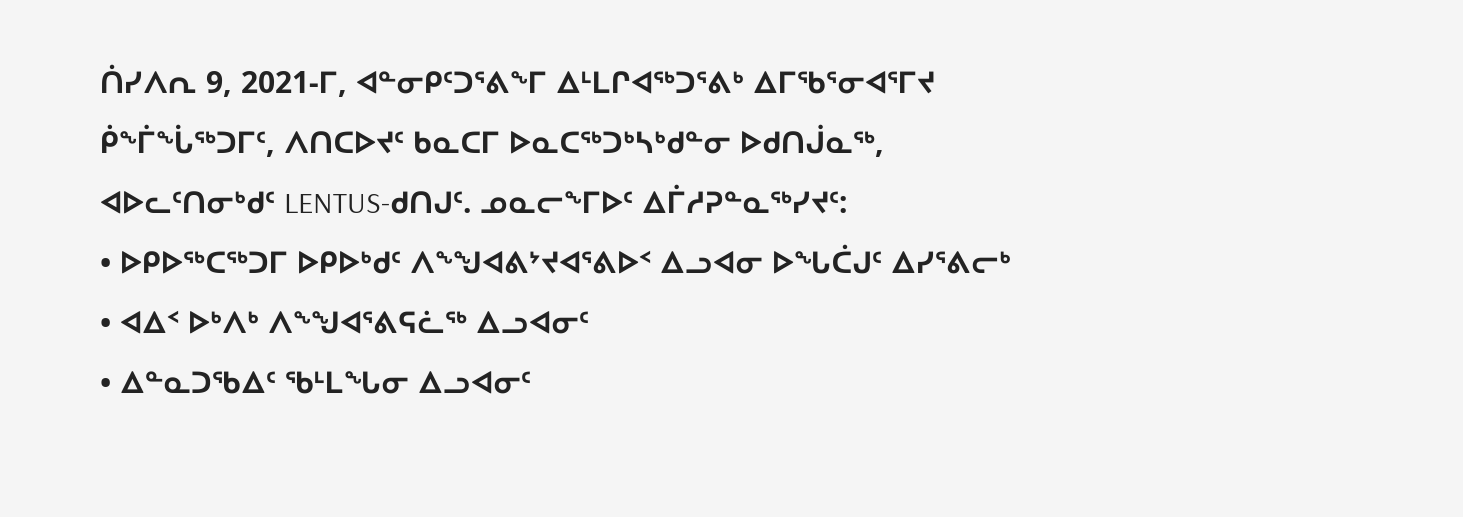ᑏᓯᐱᕆ 9, 2021-ᒥ, ᐊᓐᓂᑭᑦᑐᕐᕕᖕᒥ ᐃᒻᒪᒋᐊᖅᑐᕐᕕᒃ ᐃᒥᖃᕐᓂᐊᕐᒥᔪ ᑮᖕᒦᖕᒑᖅᑐᒥᑦ, ᐱᑎᑕᐅᔪᑦ ᑲᓇᑕᒥ ᐅᓇᑕᖅᑐᒃᓴᒃᑯᓐᓂ ᐅᑯᑎᒎᓇᖅ, ᐊᐅᓚᑦᑎᓂᒃᑯᑦ LENTUS-ᑯᑎᒍᑦ. ᓄᓇᓕᖕᒥᐅᑦ ᐃᒦᓱᕈᓐᓇᖅᓯᔪᑦ:
• ᐅᑭᐅᖅᑕᖅᑐᒥ ᐅᑭᐅᒃᑯᑦ ᐱᖕᖑᐊᕕᔾᔪᐊᕐᕕᐅᑉ ᐃᓗᐊᓂ ᐅᖓᑖᒍᑦ ᐃᓯᕐᕕᓕᒃ
• ᐊᐃᑉ ᐅᒃᐱᒃ ᐱᖕᖑᐊᕐᕕᕋᓛᖅ ᐃᓗᐊᓂᑦ
• ᐃᓐᓇᑐᖃᐃᑦ ᖃᒻᒪᖓᓂ ᐃᓗᐊᓂᑦ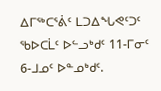ᐃᒥᖅᑕᕐᕖᑦ ᒪᑐᐃᖓᕙᑦᑐᑦ ᖃᐅᑕᒫᑦ ᐅᓪᓗᒃᑯᑦ 11-ᒥᓂᑦ 6-ᒧᓄᑦ ᐅᓐᓄᒃᑯᑦ.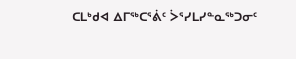ᑕᒪᒃᑯᐊ ᐃᒥᖅᑕᕐᕖᑦ ᐴᕐᓯᒪᓯᓐᓇᖅᑐᓂᑦ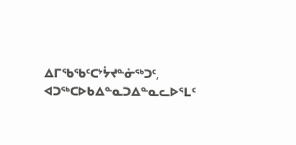ᐃᒥᖃᖃᑦᑕᔾᔮᔪᓐᓃᖅᑐᑦ, ᐊᑐᖅᑕᐅᑲᐃᓐᓇᑐᐃᓐᓇᓚᐅᕐᒪᑦ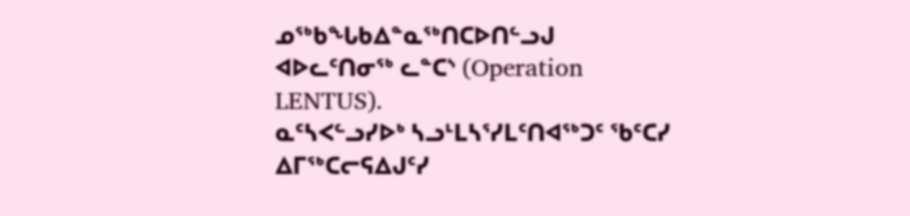ᓄᖅᑲᖓᑲᐃᓐᓇᖅᑎᑕᐅᑎᓪᓗᒍ ᐊᐅᓚᑦᑎᓂᖅ ᓚᓐᑕᔅ (Operation LENTUS).
ᓇᑦᓴᐸᓪᓗᓯᐅᒃ ᓴᓗᒻᒪᓴᕐᓯᒪᑦᑎᐊᖅᑐᑦ ᖃᑦᑕᓯ ᐃᒥᖅᑕᓕᕋᐃᒍᑦᓯ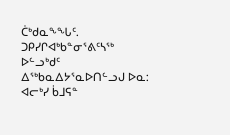ᑖᒃᑯᓇᖕᖓᑦ.
ᑐᑭᓯᒋᐊᒃᑲᓐᓂᕐᕕᑦᓴᖅ ᐅᓪᓗᒃᑯᑦ ᐃᖅᑲᓇᐃᔭᕐᓇᐅᑎᓪᓗᒍ ᐅᓇ:
ᐊᓕᒃᓯ ᑳᒧᕋᓐ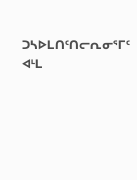ᑐᓴᐅᒪᑎᑦᑎᓕᕆᓂᕐᒥᑦ ᐊᒻᒪ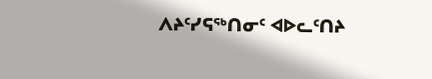ᐱᔨᑦᓯᕋᖅᑎᓂᑦ ᐊᐅᓚᑦᑎᔨ